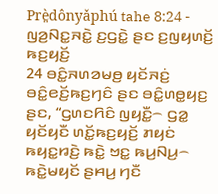Prè̤dônyǎphú tahe 8:24 - ꤜꤤ꤬ꤡꤢ꤭ꤏꤢꤧ꤭ ꤢ꤬ꤞꤢꤧ꤭ ꤔꤢ ꤢ꤬ꤜꤟꤛꤢꤩ꤬ ꤒꤢ꤬ꤟꤢꤩ꤬
24 ꤋꤢꤨ꤭ꤏꤛꤤꤗꤥ꤬ ꤟꤢꤩꤏꤢꤦ꤬ ꤋꤢꤨ꤭ꤕꤢꤩ꤬ꤒꤢ꤬ꤚꤢꤨ ꤔꤢ ꤋꤢꤨ꤭ꤛꤥ꤭ꤟꤢ꤬ ꤔꤢ, “ꤞꤛꤢꤖꤢꤨ ꤜꤟꤢꤪ꤭꤮ ꤞꤤ꤭ ꤟꤢꤩꤟꤢꤪ ꤛꤢꤩ꤭ꤒꤢ꤬ꤟꤢꤩ꤬ ꤊꤟꤢꤦ ꤒꤟꤢ꤭ꤙꤢꤧ꤬ ꤒꤢꤧ꤭ ꤠꤢ꤭ ꤒꤣ꤬ꤡꤣ꤬꤮ ꤒꤢꤧ꤭ꤗꤟꤢꤩ ꤔꤌꤣ꤬ ꤚꤢꤪ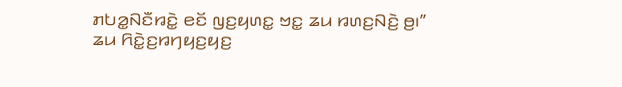ꤊꤝꤤ꤭ꤡꤢꤪꤙꤢꤧ꤭ ꤕꤢꤩ ꤜꤢ꤬ꤟꤛꤢ꤭ ꤠꤢ꤭ ꤘꤣ ꤙꤛꤢ꤬ꤡꤢꤧ꤬ ꤥ꤬꤯”
ꤘꤣ ꤖꤢꤧ꤭ꤢ꤬ꤙꤚꤟꤢ꤬ꤟꤢ꤬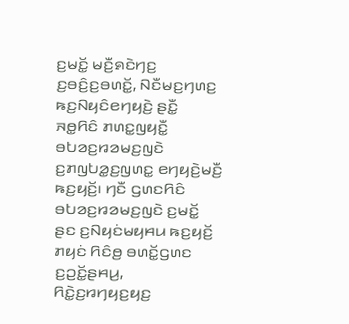ꤢ꤬ꤗꤢꤩ꤭ ꤗꤢꤪ꤬ꤎꤢꤧꤚꤢ꤬ ꤢ꤬ꤋꤢꤨ꤬ꤢ꤬ꤋꤛꤢꤩ꤭, ꤡꤢꤪꤗꤢ꤬ꤚꤛꤢ꤬ ꤒꤢ꤬ꤡꤟꤢꤨꤕꤚꤟꤢꤧ꤬ ꤔꤢꤪ꤭ ꤏꤥ꤭ꤖꤢꤨ ꤊꤛꤢ꤭ꤜꤟꤢꤪ꤭ ꤋꤝꤤꤢ꤬ꤙꤤꤗꤢ꤬ꤜꤢꤧ ꤢ꤬ꤊꤜꤝꤤ꤭ꤢ꤬ꤜꤛꤢ꤭ ꤕꤚꤟꤢꤧ꤬ꤗꤢꤪ꤬ ꤒꤢ꤬ꤟꤢꤩ꤬꤯ ꤚꤢꤪ ꤞꤛꤢꤖꤢꤨ ꤋꤝꤤꤢ꤬ꤙꤤꤗꤢ꤬ꤜꤢꤧ ꤢ꤬ꤗꤢꤩ꤭ ꤔꤢ ꤢ꤬ꤡꤟꤢꤦꤗꤟꤌꤣ ꤒꤢ꤬ꤟꤢꤩ꤬ ꤊꤟꤢꤦ ꤖꤢꤨꤥ꤬ ꤋꤛꤢꤩ꤭ꤞꤛꤢ ꤢ꤬ꤑꤢꤩ꤭ꤔꤌꤣ꤬, ꤖꤢꤧ꤭ꤢ꤬ꤙꤚꤟꤢ꤬ꤟꤢ꤬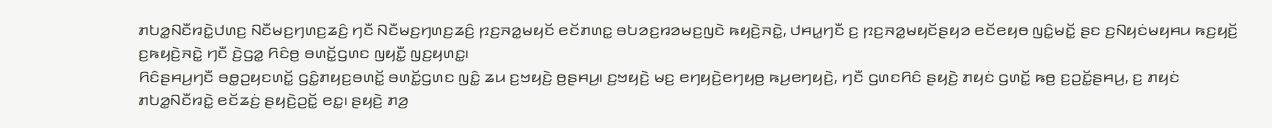ꤊꤝꤤ꤭ꤡꤢꤪꤙꤢꤧ꤭ꤓꤛꤢ꤬ ꤡꤢꤪꤗꤢ꤬ꤚꤛꤢ꤬ꤘꤢꤨ꤬ ꤚꤢꤪ ꤡꤢꤪꤗꤢ꤬ꤚꤛꤢ꤬ꤘꤢꤨ꤬ ꤐꤢ꤬ꤏꤤ꤭ꤗꤟꤢꤩ ꤕꤢꤩꤊꤛꤢ꤭ ꤋꤝꤤꤢ꤬ꤙꤤꤗꤢ꤬ꤜꤢꤧ ꤒꤟꤢꤧ꤬ꤏꤢꤧ꤭, ꤓꤌꤣ꤭ꤚꤢꤪ ꤢ꤬ ꤐꤢ꤬ꤏꤤ꤭ꤗꤟꤢꤩꤔꤟꤤ ꤕꤢꤩꤕꤟꤥ ꤜꤢꤨ꤭ꤗꤢꤩ꤭ ꤔꤢ ꤢ꤬ꤡꤟꤢꤦꤗꤟꤌꤣ ꤒꤢ꤬ꤟꤢꤩ꤬ ꤢ꤬ꤒꤟꤢꤧ꤬ꤏꤢꤧ꤭ ꤚꤢꤪ ꤢꤧ꤬ꤞꤤ꤭ ꤖꤢꤨꤥ꤬ ꤋꤛꤢꤩ꤭ꤞꤛꤢ ꤜꤟꤢꤪ꤭ ꤜꤢ꤬ꤟꤛꤢ꤭꤯
ꤖꤢꤨꤔꤌꤣ꤬ꤚꤢꤪ ꤋꤥ꤭ꤑꤟꤢꤛꤢꤩ꤭ ꤞꤢꤨ꤭ꤊꤟꤢ꤬ꤋꤛꤢꤩ꤭ ꤋꤛꤢꤩ꤭ꤞꤛꤢ ꤜꤢꤨ꤭ ꤘꤣ ꤢ꤬ꤠꤟꤢꤧ꤬ ꤥ꤬ꤔꤌꤣ꤬꤯ ꤢ꤬ꤠꤟꤢꤧ꤬ ꤗꤢ꤬ ꤕꤚꤟꤢꤧ꤬ꤕꤚꤟꤥ꤬ ꤒꤣ꤬ꤕꤚꤟꤢꤧ꤬, ꤚꤢꤪ ꤞꤛꤢꤖꤢꤨ ꤔꤟꤢꤧ꤬ ꤊꤟꤢꤦ ꤞꤛꤢꤩ꤭ ꤒꤥ꤬ ꤢ꤬ꤑꤢꤩ꤭ꤔꤌꤣ꤬, ꤢ꤬ ꤊꤟꤢꤦ ꤊꤝꤤ꤭ꤡꤢꤪꤙꤢꤧ꤭ ꤕꤢꤩꤘꤢꤦ꤬ ꤔꤟꤢꤧ꤬ꤑꤢꤩ꤭ ꤕꤢ꤭꤯ ꤔꤟꤢꤧ꤬ ꤊꤤ꤬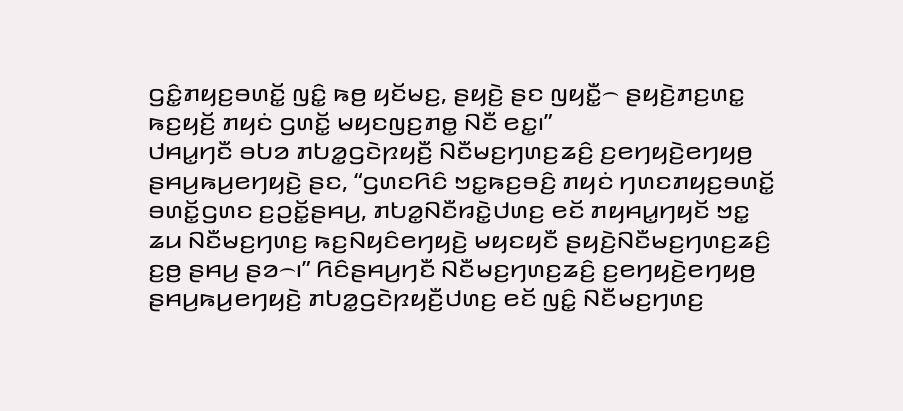ꤞꤢꤨ꤭ꤊꤟꤢ꤬ꤋꤛꤢꤩ꤭ ꤜꤢꤨ꤭ ꤒꤥ꤬ ꤟꤢꤩꤗꤢ꤬, ꤔꤟꤢꤧ꤬ ꤔꤢ ꤜꤟꤢꤪ꤭꤮ ꤔꤟꤢꤧ꤬ꤊꤢ꤬ꤛꤢ꤭ ꤒꤢ꤬ꤟꤢꤩ꤬ ꤊꤟꤢꤦ ꤞꤛꤢꤩ꤭ ꤗꤟꤢꤜꤢ꤬ꤊꤥ꤭ ꤡꤢꤪ ꤕꤢ꤭꤯”
ꤓꤌꤣ꤭ꤚꤢꤪ ꤋꤝꤤ ꤊꤝꤤ꤭ꤞꤢꤧꤐꤟꤢꤪ꤬ ꤡꤢꤪꤗꤢ꤬ꤚꤛꤢ꤬ꤘꤢꤨ꤬ ꤢ꤬ꤕꤚꤟꤢꤧ꤬ꤕꤚꤟꤥ꤬ ꤔꤌꤣ꤬ꤒꤣ꤬ꤕꤚꤟꤢꤧ꤬ ꤔꤢ, “ꤞꤛꤢꤖꤢꤨ ꤠꤢ꤭ꤒꤢ꤬ꤋꤢꤨ꤬ ꤊꤟꤢꤦ ꤚꤛꤢꤊꤟꤢ꤬ꤋꤛꤢꤩ꤭ ꤋꤛꤢꤩ꤭ꤞꤛꤢ ꤢ꤬ꤑꤢꤩ꤭ꤔꤌꤣ꤬, ꤊꤝꤤ꤭ꤡꤢꤪꤙꤢꤧ꤭ꤓꤛꤢ꤬ ꤕꤢꤩ ꤊꤟꤌꤣ꤭ꤚꤟꤢꤩ ꤠꤢ꤭ ꤘꤣ ꤡꤢꤪꤗꤢ꤬ꤚꤛꤢ꤬ ꤒꤢ꤬ꤡꤟꤢꤨꤕꤚꤟꤢꤧ꤬ ꤗꤟꤢꤟꤢꤪ ꤔꤟꤢꤧ꤬ꤡꤢꤪꤗꤢ꤬ꤚꤛꤢ꤬ꤘꤢꤨ꤬ ꤢ꤬ꤥ꤬ ꤔꤌꤣ꤬ ꤔꤤ꤮꤯” ꤖꤢꤨꤔꤌꤣ꤬ꤚꤢꤪ ꤡꤢꤪꤗꤢ꤬ꤚꤛꤢ꤬ꤘꤢꤨ꤬ ꤢ꤬ꤕꤚꤟꤢꤧ꤬ꤕꤚꤟꤥ꤬ ꤔꤌꤣ꤬ꤒꤣ꤬ꤕꤚꤟꤢꤧ꤬ ꤊꤝꤤ꤭ꤞꤢꤧꤐꤟꤢꤪ꤬ꤓꤛꤢ꤬ ꤕꤢꤩ ꤜꤢꤨ꤭ ꤡꤢꤪꤗꤢ꤬ꤚꤛꤢ꤬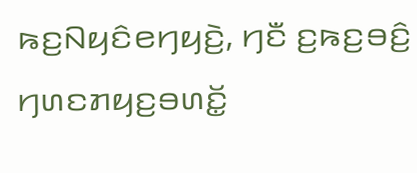ꤒꤢ꤬ꤡꤟꤢꤨꤕꤚꤟꤢꤧ꤬, ꤚꤢꤪ ꤢ꤬ꤒꤢ꤬ꤋꤢꤨ꤬ ꤚꤛꤢꤊꤟꤢ꤬ꤋꤛꤢꤩ꤭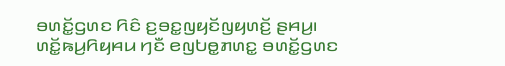ꤋꤛꤢꤩ꤭ꤞꤛꤢ ꤖꤢꤨ ꤢ꤬ꤋꤢ꤭ꤜꤟꤢꤩꤜꤟꤛꤢꤩ꤬ ꤔꤌꤣ꤬꤯
ꤛꤢꤩ꤭ꤒꤣ꤬ꤖꤟꤌꤣ ꤚꤢꤪ ꤕꤜꤝꤥ꤭ꤊꤛꤢ꤭ ꤋꤛꤢꤩ꤭ꤞꤛꤢ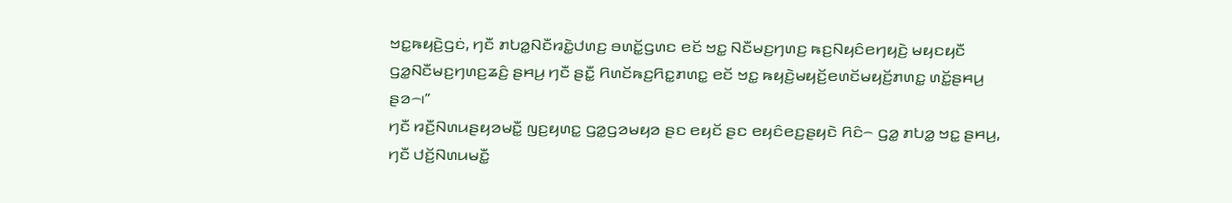ꤠꤢ꤭ꤒꤟꤢꤧ꤬ꤞꤢꤦ, ꤚꤢꤪ ꤊꤝꤤ꤭ꤡꤢꤪꤙꤢꤧ꤭ꤓꤛꤢ꤬ ꤋꤛꤢꤩ꤭ꤞꤛꤢ ꤕꤢꤩ ꤠꤢ꤭ ꤡꤢꤪꤗꤢ꤬ꤚꤛꤢ꤬ ꤒꤢ꤬ꤡꤟꤢꤨꤕꤚꤟꤢꤧ꤬ ꤗꤟꤢꤟꤢꤪ ꤞꤤ꤭ꤡꤢꤪꤗꤢ꤬ꤚꤛꤢ꤬ꤘꤢꤨ꤬ ꤔꤌꤣ꤬ ꤚꤢꤪ ꤔꤢꤪ꤭ ꤖꤛꤢꤩꤒꤢ꤬ꤖꤢ꤭ꤊꤛꤢ꤭ ꤕꤢꤩ ꤠꤢ꤭ ꤒꤟꤢꤧ꤬ꤗꤟꤢꤩ꤬ꤕꤛꤢꤩꤗꤟꤢꤩ꤬ꤊꤛꤢ꤭ ꤛꤢꤩ꤭ꤔꤌꤣ꤬ ꤔꤤ꤮꤯”
ꤚꤢꤪ ꤙꤢꤪ꤬ꤡꤛꤣꤔꤟꤤꤗꤢꤪ꤭ ꤜꤢ꤬ꤟꤛꤢ꤭ ꤞꤤ꤭ꤞꤤꤗꤟꤤ ꤔꤢ ꤕꤟꤢꤩ ꤔꤢ ꤕꤟꤢꤨꤕꤢ꤬ꤔꤟꤢꤧ ꤖꤢꤨ꤮ ꤞꤤ꤭ ꤊꤝꤤ꤭ ꤠꤢ꤭ ꤔꤌꤣ꤬, ꤚꤢꤪ ꤓꤢꤩ꤬ꤡꤛꤣꤗꤢꤪ꤭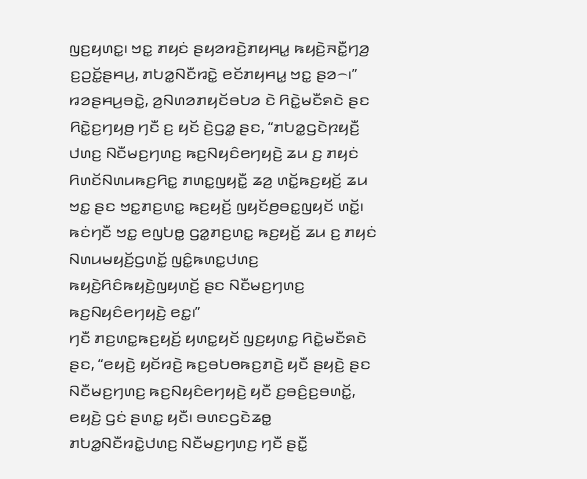ꤜꤢ꤬ꤟꤛꤢ꤭꤯ ꤠꤢ꤭ ꤊꤟꤢꤦ ꤔꤟꤤꤙꤢꤧ꤬ꤊꤟꤌꤣ꤭ ꤒꤟꤢꤧ꤬ꤏꤢꤪ꤭ꤚꤤ꤬ ꤢ꤬ꤑꤢꤩ꤭ꤔꤌꤣ꤬, ꤊꤝꤤ꤭ꤡꤢꤪꤙꤢꤧ꤭ ꤕꤢꤩꤊꤟꤌꤣ꤭ ꤠꤢ꤭ ꤔꤤ꤮꤯”
ꤙꤤꤔꤌꤣ꤬ꤋꤢꤧ꤭, ꤤ꤬ꤡꤛꤤꤊꤟꤢꤩꤋꤝꤤ ꤢꤧ ꤖꤢꤧ꤭ꤗꤢꤪꤎꤢꤧ ꤔꤢ ꤖꤢꤧ꤭ꤢ꤬ꤚꤟꤥ꤬ ꤚꤢꤪ ꤢ꤬ ꤟꤢꤩ ꤢꤧ꤬ꤞꤤ꤭ ꤔꤢ, “ꤊꤝꤤ꤭ꤞꤢꤧꤐꤟꤢꤪ꤬ ꤓꤛꤢ꤬ ꤡꤢꤪꤗꤢ꤬ꤚꤛꤢ꤬ ꤒꤢ꤬ꤡꤟꤢꤨꤕꤚꤟꤢꤧ꤬ ꤘꤣ ꤢ꤬ ꤊꤟꤢꤦ ꤖꤛꤢꤩꤡꤛꤣꤒꤢ꤬ꤖꤢ꤭ ꤊꤛꤢ꤭ꤜꤟꤢꤪ꤭ ꤘꤤ꤬ ꤛꤢꤩ꤭ꤒꤢ꤬ꤟꤢꤩ꤬ ꤘꤣ ꤠꤢ꤭ ꤔꤢ ꤠꤢ꤭ꤊꤢ꤬ꤛꤢ꤭ ꤒꤢ꤬ꤟꤢꤩ꤬ ꤜꤟꤢꤩꤥ꤬ꤋꤢ꤭ꤜꤟꤢꤩ ꤛꤢꤩ꤭꤯ ꤒꤢꤦꤚꤢꤪ ꤠꤢ꤭ ꤕꤜꤝꤥ꤭ ꤞꤤ꤭ꤊꤢ꤬ꤛꤢ꤭ ꤒꤢ꤬ꤟꤢꤩ꤬ ꤘꤣ ꤢ꤬ ꤊꤟꤢꤦ ꤡꤛꤣꤗꤟꤢꤩ꤬ꤞꤛꤢꤩ꤭ ꤜꤢꤨ꤭ꤒꤛꤢ꤭ꤓꤛꤢ꤬ ꤒꤟꤢꤧ꤬ꤖꤢꤨꤒꤟꤢꤧ꤬ꤜꤟꤛꤢꤩ꤬ ꤔꤢ ꤡꤢꤪꤗꤢ꤬ꤚꤛꤢ꤬ ꤒꤢ꤬ꤡꤟꤢꤨꤕꤚꤟꤢꤧ꤬ ꤕꤢ꤭꤯”
ꤚꤢꤪ ꤊꤢ꤬ꤛꤢ꤭ꤒꤢ꤬ꤟꤢꤩ꤬ ꤟꤛꤢ꤭ꤟꤢꤩ ꤜꤢ꤬ꤟꤛꤢ꤭ ꤖꤢꤧ꤭ꤗꤢꤪꤎꤢꤧ ꤔꤢ, “ꤕꤟꤢꤧ꤬ ꤟꤢꤩꤙꤢꤧ꤬ ꤒꤢ꤬ꤋꤝꤥꤒꤢ꤬ꤊꤢꤧ꤬ ꤟꤢꤪ ꤔꤟꤢꤧ꤬ ꤔꤢ ꤡꤢꤪꤗꤢ꤬ꤚꤛꤢ꤬ ꤒꤢ꤬ꤡꤟꤢꤨꤕꤚꤟꤢꤧ꤬ ꤟꤢꤪ ꤢ꤬ꤋꤢꤨ꤬ꤢ꤬ꤋꤛꤢꤩ꤭, ꤕꤟꤢꤧ꤬ ꤞꤢꤦ ꤔꤛꤢ꤭ ꤟꤢꤪ꤯ ꤋꤛꤢꤞꤢꤧꤘꤥ꤭ ꤊꤝꤤ꤭ꤡꤢꤪꤙꤢꤧ꤭ꤓꤛꤢ꤬ ꤡꤢꤪꤗꤢ꤬ꤚꤛꤢ꤬ ꤚꤢꤪ ꤔꤢꤪ꤭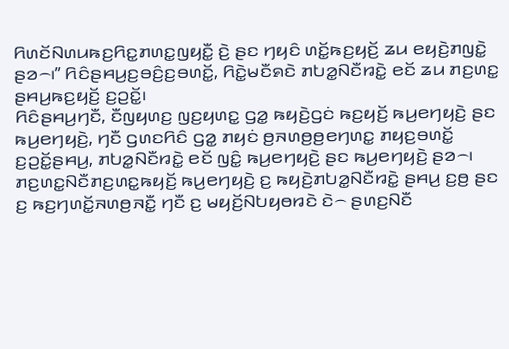ꤖꤛꤢꤩꤡꤛꤣꤒꤢ꤬ꤖꤢ꤭ꤊꤛꤢ꤭ꤜꤟꤢꤪ꤭ ꤢꤧ꤬ ꤔꤢ ꤚꤟꤢꤨ ꤛꤢꤩ꤭ꤒꤢ꤬ꤟꤢꤩ꤬ ꤘꤣ ꤕꤟꤢꤧ꤬ꤊꤜꤢꤧ꤭ ꤔꤤ꤮꤯” ꤖꤢꤨꤔꤌꤣ꤬ꤢ꤬ꤋꤢꤨ꤬ꤢ꤬ꤋꤛꤢꤩ꤭, ꤖꤢꤧ꤭ꤗꤢꤪꤎꤢꤧ ꤊꤝꤤ꤭ꤡꤢꤪꤙꤢꤧ꤭ ꤕꤢꤩ ꤘꤣ ꤊꤢ꤬ꤛꤢ꤭ ꤔꤌꤣ꤬ꤒꤢ꤬ꤟꤢꤩ꤬ ꤢ꤬ꤑꤢꤩ꤭꤯
ꤖꤢꤨꤔꤌꤣ꤬ꤚꤢꤪ, ꤢꤪꤜꤟꤛꤢ꤬ ꤜꤢ꤬ꤟꤛꤢ꤭ ꤞꤤ꤭ ꤒꤟꤢꤧ꤬ꤞꤢꤦ ꤒꤢ꤬ꤟꤢꤩ꤬ ꤒꤣ꤬ꤕꤚꤟꤢꤧ꤬ ꤔꤢ ꤒꤣ꤬ꤕꤚꤟꤢꤧ꤬, ꤚꤢꤪ ꤞꤛꤢꤖꤢꤨ ꤞꤤ꤭ ꤊꤟꤢꤦ ꤥ꤬ꤏꤛꤥ꤬ꤥ꤬ꤕꤚꤛꤢ꤭ ꤊꤟꤢ꤬ꤋꤛꤢꤩ꤭ ꤢ꤬ꤑꤢꤩ꤭ꤔꤌꤣ꤬, ꤊꤝꤤ꤭ꤡꤢꤪꤙꤢꤧ꤭ ꤕꤢꤩ ꤜꤢꤨ꤭ ꤒꤣ꤬ꤕꤚꤟꤢꤧ꤬ ꤔꤢ ꤒꤣ꤬ꤕꤚꤟꤢꤧ꤬ ꤔꤤ꤮꤯ ꤊꤢ꤬ꤛꤢ꤭ꤡꤢꤪꤊꤢ꤬ꤛꤢ꤭ꤒꤟꤢꤩ꤬ ꤒꤣ꤬ꤕꤚꤟꤢꤧ꤬ ꤢ꤬ ꤒꤟꤢꤧ꤬ꤊꤝꤤ꤭ꤡꤢꤪꤙꤢꤧ꤭ ꤔꤌꤣ꤬ ꤢ꤬ꤥ꤬ ꤔꤢ ꤢ꤬ ꤒꤢ꤬ꤚꤛꤢꤩ꤭ꤏꤛꤥ꤬ꤏꤢꤪ꤭ ꤚꤢꤪ ꤢ꤬ ꤗꤟꤢꤩ꤬ꤡꤝꤟꤥꤙꤢꤧ ꤢꤧ꤮ ꤔꤛꤢ꤬ꤡꤢꤪ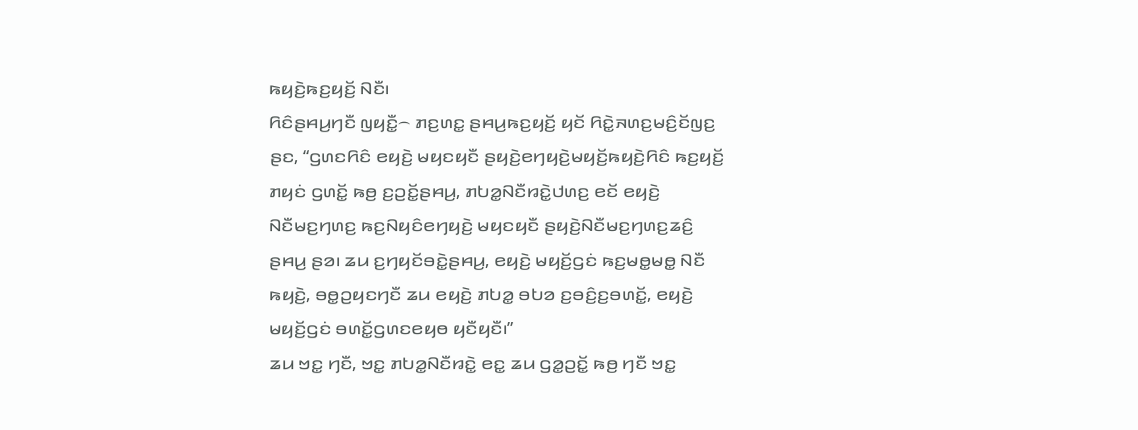ꤒꤟꤢꤧ꤬ꤒꤢ꤬ꤟꤢꤩ꤬ ꤡꤢꤪ꤯
ꤖꤢꤨꤔꤌꤣ꤬ꤚꤢꤪ ꤜꤟꤢꤪ꤭꤮ ꤊꤢ꤬ꤛꤢ꤭ ꤔꤌꤣ꤬ꤒꤢ꤬ꤟꤢꤩ꤬ ꤟꤢꤩ ꤖꤢꤧ꤭ꤏꤛꤢ꤬ꤗꤢꤨ꤬ꤢꤩꤜꤢ꤬ ꤔꤢ, “ꤞꤛꤢꤖꤢꤨ ꤕꤟꤢꤧ꤬ ꤗꤟꤢꤟꤢꤪ ꤔꤟꤢꤧ꤬ꤕꤚꤟꤢꤧ꤬ꤗꤟꤢꤩ꤬ꤒꤟꤢꤧ꤬ꤖꤢꤨ ꤒꤢ꤬ꤟꤢꤩ꤬ ꤊꤟꤢꤦ ꤞꤛꤢꤩ꤭ ꤒꤥ꤬ ꤢ꤬ꤑꤢꤩ꤭ꤔꤌꤣ꤬, ꤊꤝꤤ꤭ꤡꤢꤪꤙꤢꤧ꤭ꤓꤛꤢ꤬ ꤕꤢꤩ ꤕꤟꤢꤧ꤬ ꤡꤢꤪꤗꤢ꤬ꤚꤛꤢ꤬ ꤒꤢ꤬ꤡꤟꤢꤨꤕꤚꤟꤢꤧ꤬ ꤗꤟꤢꤟꤢꤪ ꤔꤟꤢꤧ꤬ꤡꤢꤪꤗꤢ꤬ꤚꤛꤢ꤬ꤘꤢꤨ꤬ ꤔꤌꤣ꤬ ꤔꤤ꤯ ꤘꤣ ꤢ꤬ꤚꤟꤢꤩꤋꤢꤧ꤭ꤔꤌꤣ꤬, ꤕꤟꤢꤧ꤬ ꤗꤟꤢꤩ꤬ꤞꤢꤦ ꤒꤢ꤬ꤗꤥ꤭ꤗꤥ꤭ ꤡꤢꤪ ꤒꤟꤢꤧ꤬, ꤋꤥ꤭ꤑꤟꤢꤚꤢꤪ ꤘꤣ ꤕꤟꤢꤧ꤬ ꤊꤝꤤ꤭ ꤋꤝꤤ ꤢ꤬ꤋꤢꤨ꤬ꤢ꤬ꤋꤛꤢꤩ꤭, ꤕꤟꤢꤧ꤬ ꤗꤟꤢꤩ꤬ꤞꤢꤦ ꤋꤛꤢꤩ꤭ꤞꤛꤢꤕꤟꤥ ꤟꤢꤪꤟꤢꤪ꤯”
ꤘꤣ ꤠꤢ꤭ ꤚꤢꤪ, ꤠꤢ꤭ ꤊꤝꤤ꤭ꤡꤢꤪꤙꤢꤧ꤭ ꤕꤢ꤭ ꤘꤣ ꤞꤤ꤭ꤑꤢꤩ꤭ ꤒꤥ꤬ ꤚꤢꤪ ꤠꤢ꤭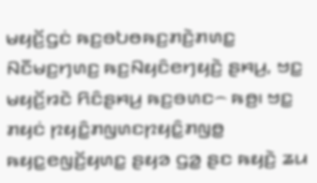ꤗꤟꤢꤩ꤬ꤞꤢꤦ ꤒꤢ꤬ꤋꤝꤥꤒꤢ꤬ꤊꤢꤧ꤬ꤊꤛꤢ꤭ ꤡꤢꤪꤗꤢ꤬ꤚꤛꤢ꤬ ꤒꤢ꤬ꤡꤟꤢꤨꤕꤚꤟꤢꤧ꤬ ꤔꤌꤣ꤬, ꤠꤢ꤭ ꤗꤟꤢꤩ꤬ꤙꤢꤧ ꤖꤢꤨꤔꤌꤣ꤬ ꤒꤢ꤬ꤋꤛꤢ꤮ ꤒꤥ꤬꤯ ꤠꤢ꤭ ꤊꤟꤢꤦ ꤐꤟꤢꤨ꤭ꤊꤜꤛꤢꤐꤟꤢꤨ꤭ꤊꤜꤥ꤭ ꤒꤟꤢ꤭ꤕꤜꤢꤩ꤬ꤟꤛꤢ꤭ ꤔꤟꤤ ꤞꤤ꤭ ꤔꤢ ꤒꤟꤢꤧ꤬ ꤘꤣ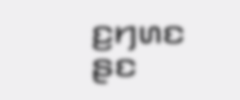ꤢ꤬ꤚꤛꤢ ꤔꤢ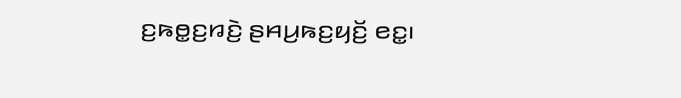ꤢ꤬ꤒꤥ꤭ꤢ꤬ꤙꤢꤧ꤬ ꤔꤌꤣ꤬ꤒꤢ꤬ꤟꤢꤩ꤬ ꤕꤢ꤭꤯